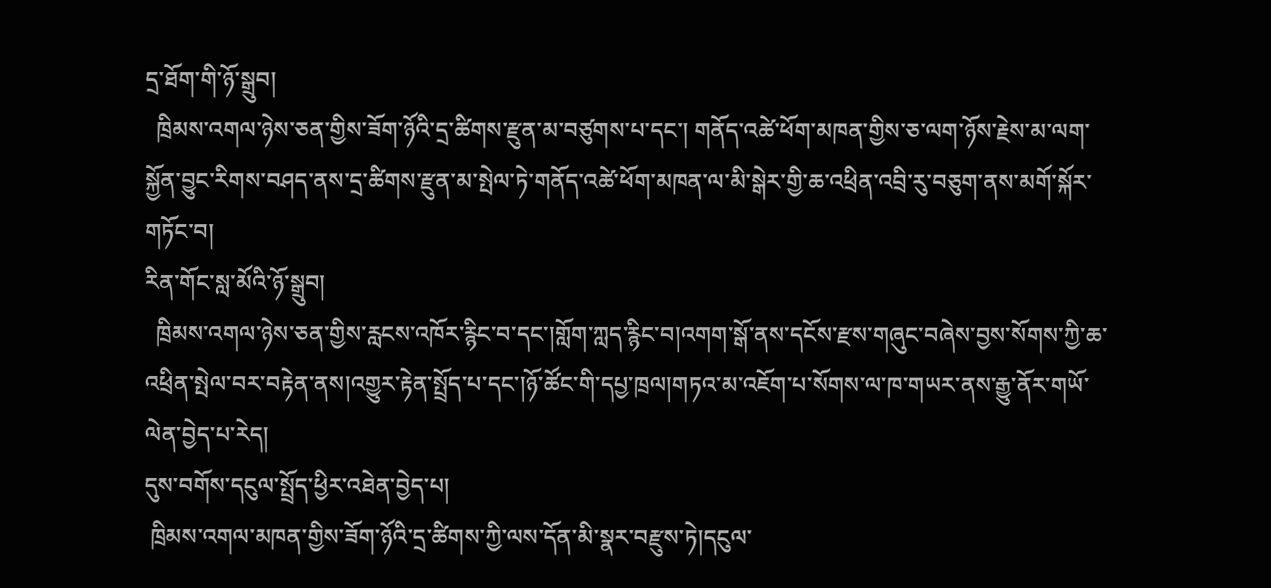དྲ་ཐོག་གི་ཉོ་སྒྲུབ།
  ཁྲིམས་འགལ་ཉེས་ཅན་གྱིས་ཟོག་ཉོའི་དྲ་ཚིགས་རྫུན་མ་བཙུགས་པ་དང་། གནོད་འཚེ་ཕོག་མཁན་གྱིས་ཅ་ལག་ཉོས་རྗེས་མ་ལག་སྐྱོན་བྱུང་རིགས་བཤད་ནས་དྲ་ཚིགས་རྫུན་མ་སྤེལ་ཏེ་གནོད་འཚེ་ཕོག་མཁན་ལ་མི་སྒེར་གྱི་ཆ་འཕྲིན་འབྲི་རུ་བཅུག་ནས་མགོ་སྐོར་གཏོང་བ།
རིན་གོང་སླ་མོའི་ཉོ་སྒྲུབ།
  ཁྲིམས་འགལ་ཉེས་ཅན་གྱིས་རླངས་འཁོར་རྙིང་བ་དང་།གློག་ཀླད་རྙིང་བ།འགག་སྒོ་ནས་དངོས་རྫས་གཞུང་བཞེས་བྱས་སོགས་ཀྱི་ཆ་འཕྲིན་སྤེལ་བར་བརྟེན་ནས།འགྱུར་རྟེན་སྤྲོད་པ་དང་།ཉོ་ཚོང་གི་དཔྱ་ཁྲལ།གཏའ་མ་འཇོག་པ་སོགས་ལ་ཁ་གཡར་ནས་རྒྱུ་ནོར་གཡོ་ལེན་བྱེད་པ་རེད།
དུས་བགོས་དངུལ་སྤྲོད་ཕྱིར་འཐེན་བྱེད་པ།
 ཁྲིམས་འགལ་མཁན་གྱིས་ཟོག་ཉོའི་དྲ་ཚིགས་ཀྱི་ལས་དོན་མི་སྣར་བརྫུས་ཏེ།དངུལ་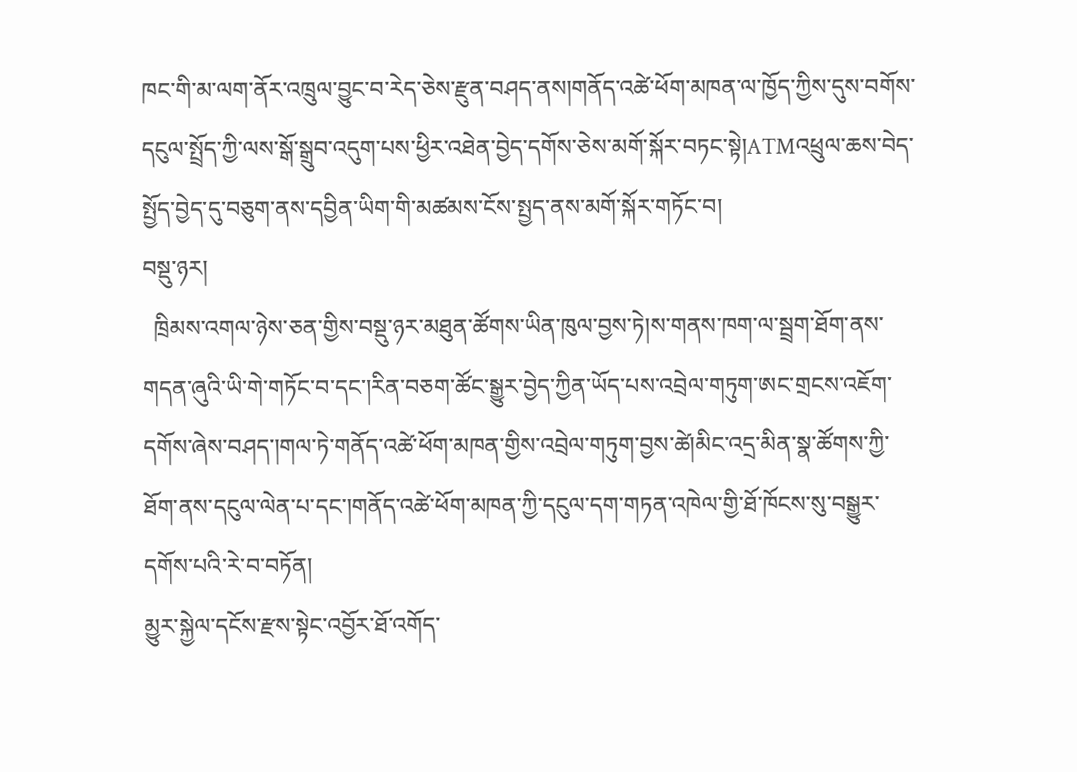ཁང་གི་མ་ལག་ནོར་འཁྲུལ་བྱུང་བ་རེད་ཅེས་རྫུན་བཤད་ནས།གནོད་འཚེ་ཕོག་མཁན་ལ་ཁྱོད་ཀྱིས་དུས་བགོས་དངུལ་སྤྲོད་ཀྱི་ལས་སྒོ་སྒྲུབ་འདུག་པས་ཕྱིར་འཐེན་བྱེད་དགོས་ཅེས་མགོ་སྐོར་བཏང་སྟེ།ATMའཕྲུལ་ཆས་བེད་སྤྱོད་བྱེད་དུ་བཅུག་ནས་དབྱིན་ཡིག་གི་མཚམས་ངོས་སྤྱད་ནས་མགོ་སྐོར་གཏོང་བ།
བསྡུ་ཉར།
  ཁྲིམས་འགལ་ཉེས་ཅན་གྱིས་བསྡུ་ཉར་མཐུན་ཚོགས་ཡིན་ཁུལ་བྱས་ཏེ།ས་གནས་ཁག་ལ་སྦྲག་ཐོག་ནས་གདན་ཞུའི་ཡི་གེ་གཏོང་བ་དང་།རིན་བཅག་ཚོང་སྒྱུར་བྱེད་ཀྱིན་ཡོད་པས་འབྲེལ་གཏུག་ཨང་གྲངས་འཇོག་དགོས་ཞེས་བཤད་།གལ་ཏེ་གནོད་འཚེ་ཕོག་མཁན་གྱིས་འབྲེལ་གཏུག་བྱས་ཚེ།མིང་འདྲ་མིན་སྣ་ཚོགས་ཀྱི་ཐོག་ནས་དངུལ་ལེན་པ་དང་།གནོད་འཚེ་ཕོག་མཁན་ཀྱི་དངུལ་དག་གཏན་འཁེལ་གྱི་ཐོ་ཁོངས་སུ་བསྒྱུར་དགོས་པའི་རེ་བ་བཏོན།
མྱུར་སྐྱེལ་དངོས་རྫས་སྟེང་འབྱོར་ཐོ་འགོད་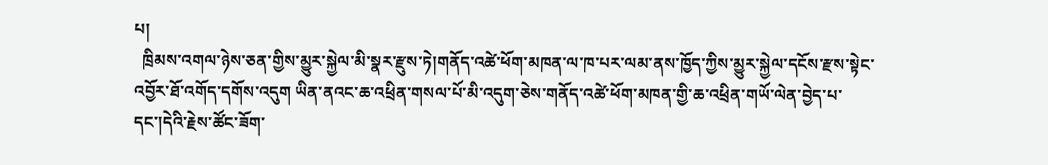པ།
  ཁྲིམས་འགལ་ཉེས་ཅན་གྱིས་མྱུར་སྐྱེལ་མི་སྣར་རྫུས་ཏེ།གནོད་འཚེ་ཕོག་མཁན་ལ་ཁ་པར་ལམ་ནས་ཁྱོད་ཀྱིས་མྱུར་སྐྱེལ་དངོས་རྫས་སྟེང་འབྱོར་ཐོ་འགོད་དགོས་འདུག ཡིན་ནའང་ཆ་འཕྲིན་གསལ་པོ་མི་འདུག་ཅེས་གནོད་འཚེ་ཕོག་མཁན་གྱི་ཆ་འཕྲིན་གཡོ་ལེན་བྱེད་པ་དང་།དེའི་རྗེས་ཚོང་ཟོག་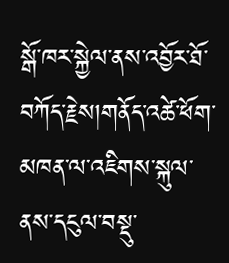སྒོ་ཁར་སྐྱེལ་ནས་འབྱོར་ཐོ་བཀོད་རྗེས།གནོད་འཚེ་ཕོག་མཁན་ལ་འཇིགས་སྐུལ་ནས་དངུལ་བསྡུ་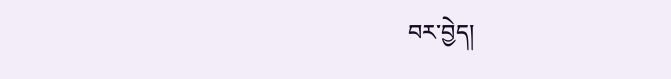བར་བྱེད།